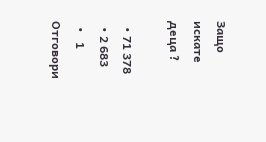Защо искате деца ?

  • 71 378
  • 2 683
  •   1
Отговори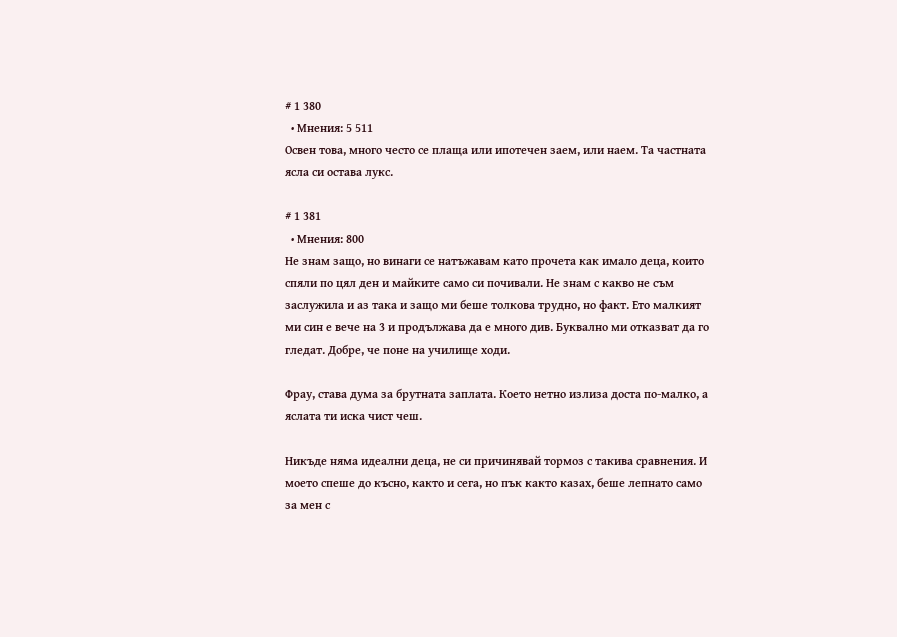# 1 380
  • Мнения: 5 511
Освен това, много често се плаща или ипотечен заем, или наем. Та частната ясла си остава лукс.

# 1 381
  • Мнения: 800
Не знам защо, но винаги се натъжавам като прочета как имало деца, които спяли по цял ден и майките само си почивали. Не знам с какво не съм заслужила и аз така и защо ми беше толкова трудно, но факт. Ето малкият ми син е вече на 3 и продължава да е много див. Буквално ми отказват да го гледат. Добре, че поне на училище ходи.

Фрау, става дума за брутната заплата. Което нетно излиза доста по-малко, а яслата ти иска чист чеш.

Никъде няма идеални деца, не си причинявай тормоз с такива сравнения. И моето спеше до късно, както и сега, но пък както казах, беше лепнато само за мен с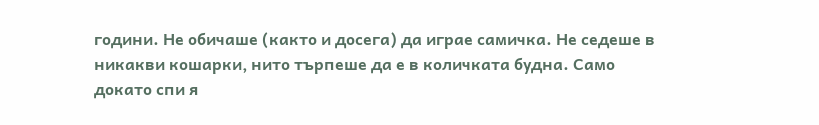години. Не обичаше (както и досега) да играе самичка. Не седеше в никакви кошарки, нито търпеше да е в количката будна. Само докато спи я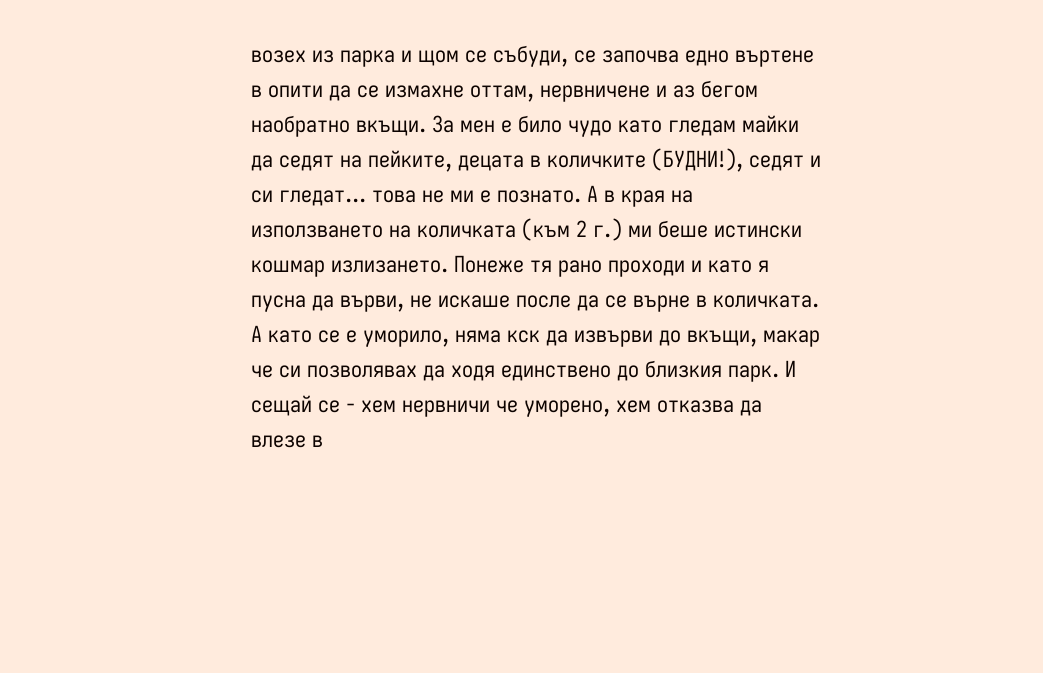возех из парка и щом се събуди, се започва едно въртене в опити да се измахне оттам, нервничене и аз бегом наобратно вкъщи. За мен е било чудо като гледам майки да седят на пейките, децата в количките (БУДНИ!), седят и си гледат... това не ми е познато. А в края на използването на количката (към 2 г.) ми беше истински кошмар излизането. Понеже тя рано проходи и като я пусна да върви, не искаше после да се върне в количката. А като се е уморило, няма кск да извърви до вкъщи, макар че си позволявах да ходя единствено до близкия парк. И сещай се - хем нервничи че уморено, хем отказва да влезе в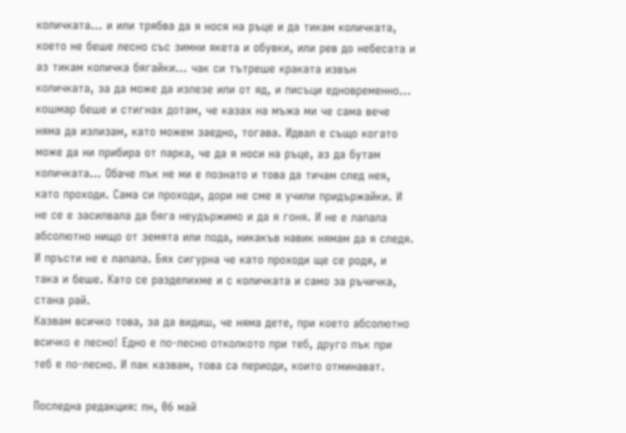количката... и или трябва да я нося на ръце и да тикам количката, което не беше лесно със зимни якета и обувки, или рев до небесата и аз тикам количка бягайки... чак си тътреше краката извън количката, за да може да излезе или от яд, и писъци едновременно... кошмар беше и стигнах дотам, че казах на мъжа ми че сама вече няма да излизам, като можем заедно, тогава. Идвал е също когато може да ни прибира от парка, че да я носи на ръце, аз да бутам количката... Обаче пък не ми е познато и това да тичам след нея, като проходи. Сама си проходи, дори не сме я учили придържайки. И не се е засилвала да бяга неудържимо и да я гоня. И не е лапала абсолютно нищо от земята или пода, никакъв навик нямам да я следя. И пръсти не е лапала. Бях сигурна че като проходи ще се родя, и така и беше. Като се разделихме и с количката и само за ръчичка, стана рай.
Казвам всичко това, за да видиш, че няма дете, при което абсолютно всичко е лесно! Едно е по-лесно отколкото при теб, друго пък при теб е по-лесно. И пак казвам, това са периоди, които отминават.

Последна редакция: пн, 06 май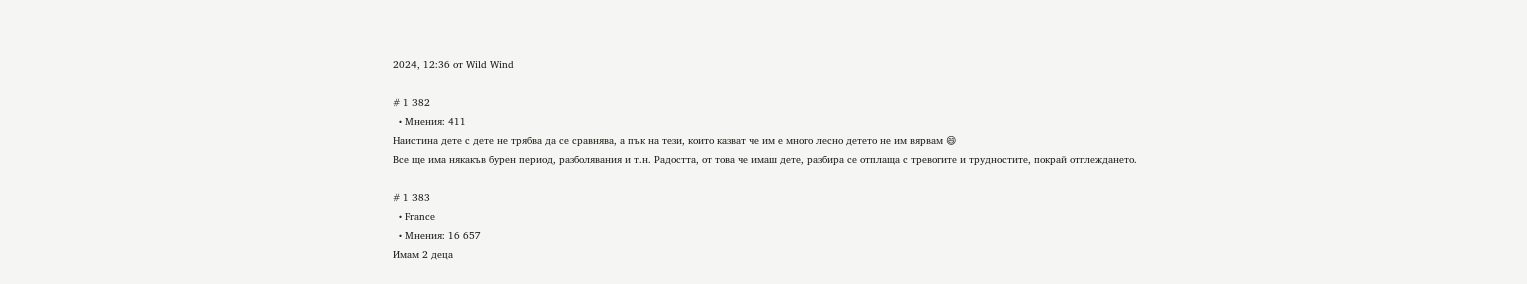2024, 12:36 от Wild Wind

# 1 382
  • Мнения: 411
Наистина дете с дете не трябва да се сравнява, а пък на тези, които казват че им е много лесно детето не им вярвам 😄
Все ще има някакъв бурен период, разболявания и т.н. Радостта, от това че имаш дете, разбира се отплаща с тревогите и трудностите, покрай отглеждането.

# 1 383
  • France
  • Мнения: 16 657
Имам 2 деца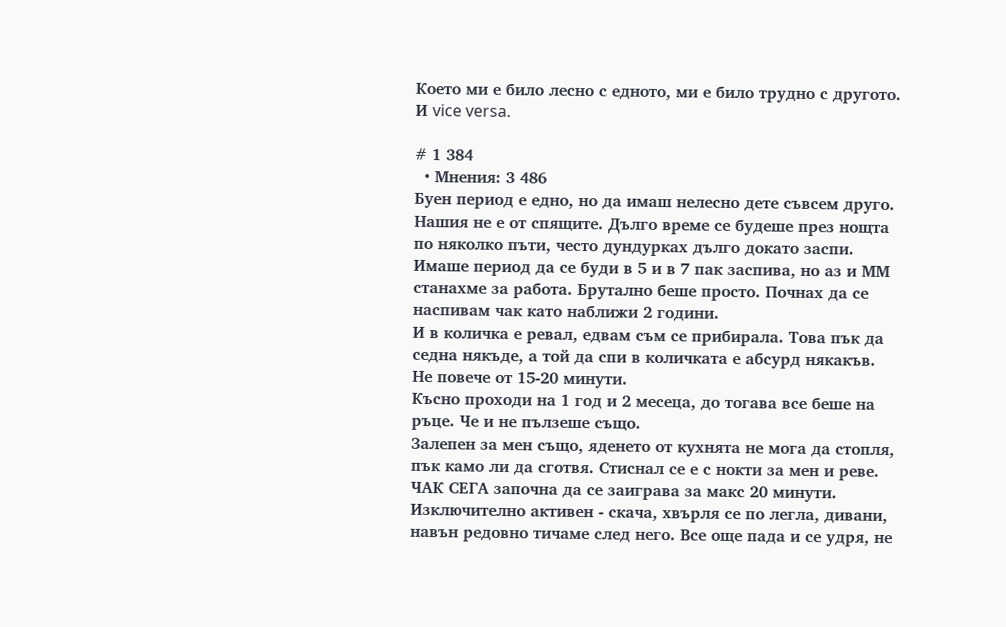Което ми е било лесно с едното, ми е било трудно с другото. И vice versa.

# 1 384
  • Мнения: 3 486
Буен период е едно, но да имаш нелесно дете съвсем друго.
Нашия не е от спящите. Дълго време се будеше през нощта по няколко пъти, често дундурках дълго докато заспи. Имаше период да се буди в 5 и в 7 пак заспива, но аз и ММ станахме за работа. Брутално беше просто. Почнах да се наспивам чак като наближи 2 години.
И в количка е ревал, едвам съм се прибирала. Това пък да седна някъде, а той да спи в количката е абсурд някакъв. Не повече от 15-20 минути.
Късно проходи на 1 год и 2 месеца, до тогава все беше на ръце. Че и не пълзеше също.
Залепен за мен също, яденето от кухнята не мога да стопля, пък камо ли да сготвя. Стиснал се е с нокти за мен и реве. ЧАК СЕГА започна да се заиграва за макс 20 минути.
Изключително активен - скача, хвърля се по легла, дивани, навън редовно тичаме след него. Все още пада и се удря, не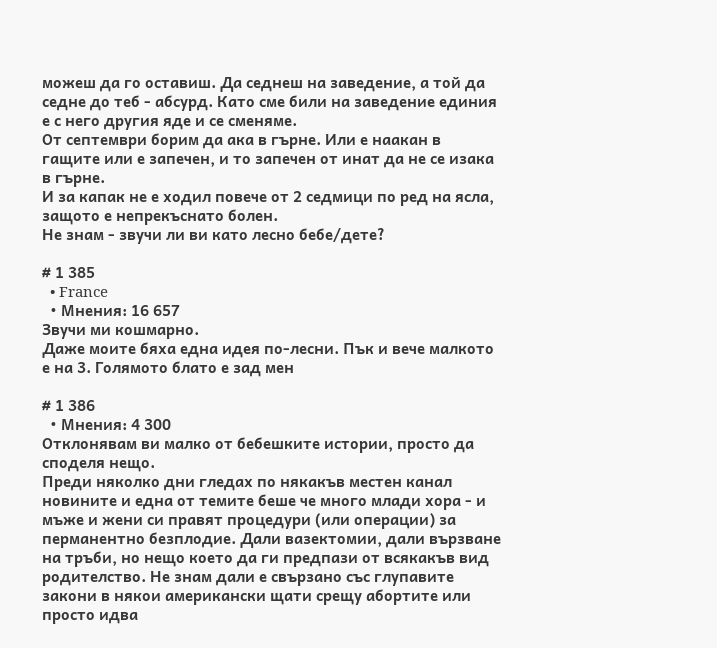можеш да го оставиш. Да седнеш на заведение, а той да седне до теб - абсурд. Като сме били на заведение единия е с него другия яде и се сменяме.
От септември борим да ака в гърне. Или е наакан в гащите или е запечен, и то запечен от инат да не се изака в гърне.
И за капак не е ходил повече от 2 седмици по ред на ясла, защото е непрекъснато болен.
Не знам - звучи ли ви като лесно бебе/дете?

# 1 385
  • France
  • Мнения: 16 657
Звучи ми кошмарно.
Даже моите бяха една идея по-лесни. Пък и вече малкото е на 3. Голямото блато е зад мен

# 1 386
  • Мнения: 4 300
Отклонявам ви малко от бебешките истории, просто да споделя нещо.
Преди няколко дни гледах по някакъв местен канал новините и една от темите беше че много млади хора - и мъже и жени си правят процедури (или операции) за перманентно безплодие. Дали вазектомии, дали вързване на тръби, но нещо което да ги предпази от всякакъв вид родителство. Не знам дали е свързано със глупавите закони в някои американски щати срещу абортите или просто идва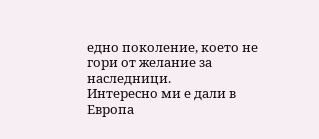едно поколение, което не гори от желание за наследници.
Интересно ми е дали в Европа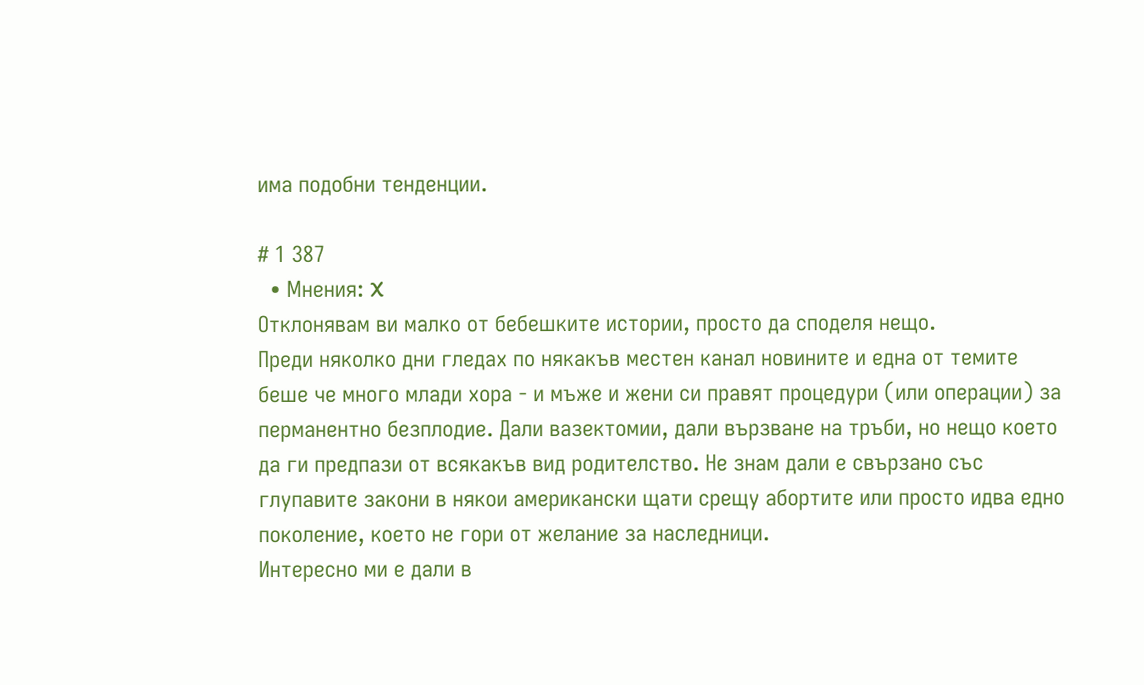има подобни тенденции.

# 1 387
  • Мнения: X
Отклонявам ви малко от бебешките истории, просто да споделя нещо.
Преди няколко дни гледах по някакъв местен канал новините и една от темите беше че много млади хора - и мъже и жени си правят процедури (или операции) за перманентно безплодие. Дали вазектомии, дали вързване на тръби, но нещо което да ги предпази от всякакъв вид родителство. Не знам дали е свързано със глупавите закони в някои американски щати срещу абортите или просто идва едно поколение, което не гори от желание за наследници.
Интересно ми е дали в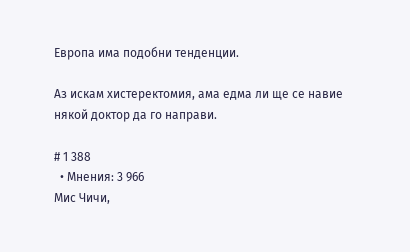Европа има подобни тенденции.

Аз искам хистеректомия, ама едма ли ще се навие някой доктор да го направи.

# 1 388
  • Мнения: 3 966
Мис Чичи,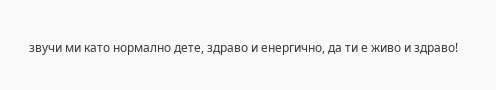звучи ми като нормално дете, здраво и енергично, да ти е живо и здраво!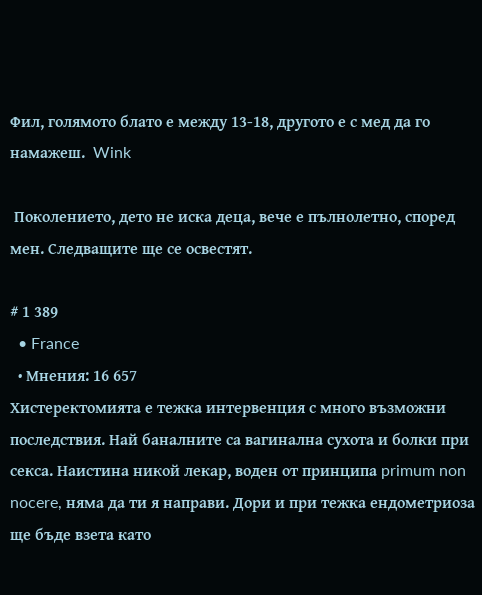Фил, голямото блато е между 13-18, другото е с мед да го намажеш.  Wink

 Поколението, дето не иска деца, вече е пълнолетно, според мен. Следващите ще се освестят.

# 1 389
  • France
  • Мнения: 16 657
Хистеректомията е тежка интервенция с много възможни последствия. Най баналните са вагинална сухота и болки при секса. Наистина никой лекар, воден от принципа primum non nocere, няма да ти я направи. Дори и при тежка ендометриоза ще бъде взета като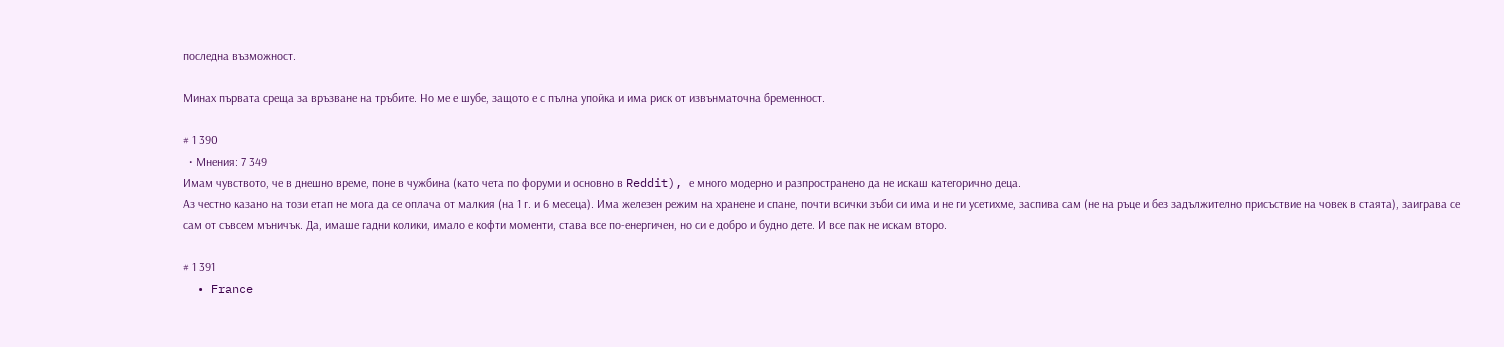последна възможност.

Минах първата среща за връзване на тръбите. Но ме е шубе, защото е с пълна упойка и има риск от извънматочна бременност.

# 1 390
  • Мнения: 7 349
Имам чувството, че в днешно време, поне в чужбина (като чета по форуми и основно в Reddit), е много модерно и разпространено да не искаш категорично деца.
Аз честно казано на този етап не мога да се оплача от малкия (на 1 г. и 6 месеца). Има железен режим на хранене и спане, почти всички зъби си има и не ги усетихме, заспива сам (не на ръце и без задължително присъствие на човек в стаята), заиграва се сам от съвсем мъничък. Да, имаше гадни колики, имало е кофти моменти, става все по-енергичен, но си е добро и будно дете. И все пак не искам второ.

# 1 391
  • France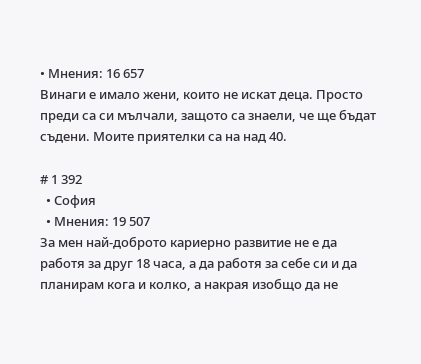• Мнения: 16 657
Винаги е имало жени, които не искат деца. Просто преди са си мълчали, защото са знаели, че ще бъдат съдени. Моите приятелки са на над 40.

# 1 392
  • София
  • Мнения: 19 507
За мен най-доброто кариерно развитие не е да работя за друг 18 часа, а да работя за себе си и да планирам кога и колко, а накрая изобщо да не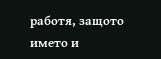работя, защото името и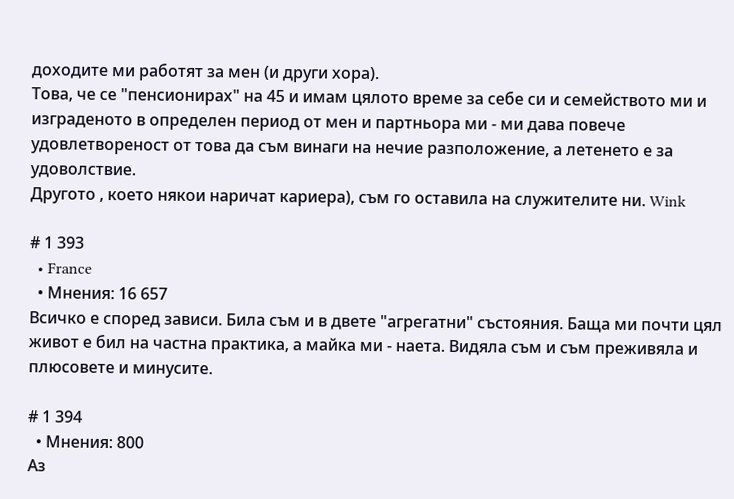доходите ми работят за мен (и други хора).
Това, че се "пенсионирах" на 45 и имам цялото време за себе си и семейството ми и изграденото в определен период от мен и партньора ми - ми дава повече удовлетвореност от това да съм винаги на нечие разположение, а летенето е за удоволствие.
Другото , което някои наричат кариера), съм го оставила на служителите ни. Wink

# 1 393
  • France
  • Мнения: 16 657
Всичко е според зависи. Била съм и в двете "агрегатни" състояния. Баща ми почти цял живот е бил на частна практика, а майка ми - наета. Видяла съм и съм преживяла и плюсовете и минусите.

# 1 394
  • Мнения: 800
Аз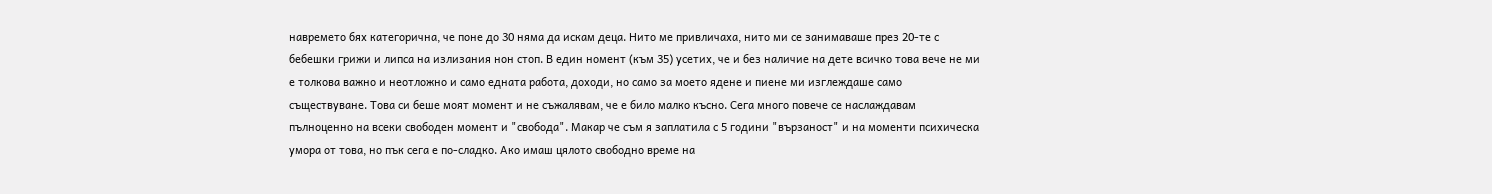навремето бях категорична, че поне до 30 няма да искам деца. Нито ме привличаха, нито ми се занимаваше през 20-те с бебешки грижи и липса на излизания нон стоп. В един номент (към 35) усетих, че и без наличие на дете всичко това вече не ми е толкова важно и неотложно и само едната работа, доходи, но само за моето ядене и пиене ми изглеждаше само съществуване. Това си беше моят момент и не съжалявам, че е било малко късно. Сега много повече се наслаждавам пълноценно на всеки свободен момент и "свобода". Макар че съм я заплатила с 5 години "вързаност" и на моменти психическа умора от това, но пък сега е по-сладко. Ако имаш цялото свободно време на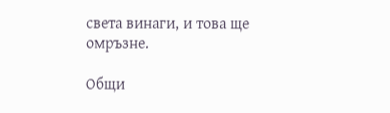света винаги, и това ще омръзне.

Общи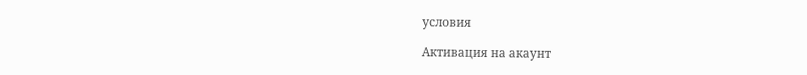условия

Активация на акаунт